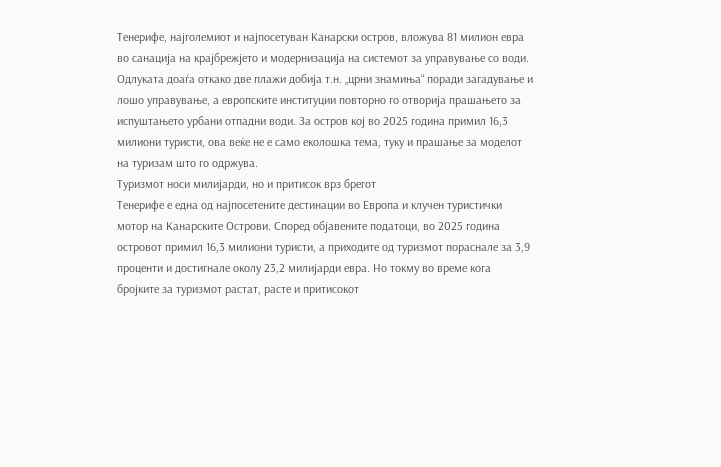Тенерифе, најголемиот и најпосетуван Канарски остров, вложува 81 милион евра во санација на крајбрежјето и модернизација на системот за управување со води. Одлуката доаѓа откако две плажи добија т.н. „црни знамиња“ поради загадување и лошо управување, а европските институции повторно го отворија прашањето за испуштањето урбани отпадни води. За остров кој во 2025 година примил 16,3 милиони туристи, ова веќе не е само еколошка тема, туку и прашање за моделот на туризам што го одржува.
Туризмот носи милијарди, но и притисок врз брегот
Тенерифе е една од најпосетените дестинации во Европа и клучен туристички мотор на Канарските Острови. Според објавените податоци, во 2025 година островот примил 16,3 милиони туристи, а приходите од туризмот пораснале за 3,9 проценти и достигнале околу 23,2 милијарди евра. Но токму во време кога бројките за туризмот растат, расте и притисокот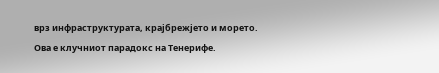врз инфраструктурата, крајбрежјето и морето.
Ова е клучниот парадокс на Тенерифе.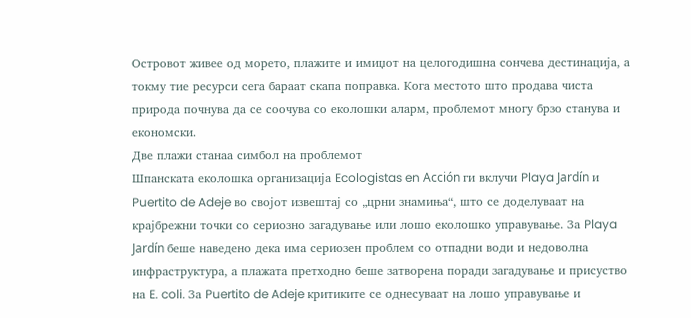Островот живее од морето, плажите и имиџот на целогодишна сончева дестинација, а токму тие ресурси сега бараат скапа поправка. Кога местото што продава чиста природа почнува да се соочува со еколошки аларм, проблемот многу брзо станува и економски.
Две плажи станаа симбол на проблемот
Шпанската еколошка организација Ecologistas en Acción ги вклучи Playa Jardín и Puertito de Adeje во својот извештај со „црни знамиња“, што се доделуваат на крајбрежни точки со сериозно загадување или лошо еколошко управување. За Playa Jardín беше наведено дека има сериозен проблем со отпадни води и недоволна инфраструктура, а плажата претходно беше затворена поради загадување и присуство на E. coli. За Puertito de Adeje критиките се однесуваат на лошо управување и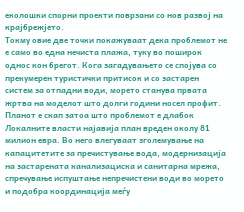еколошки спорни проекти поврзани со нов развој на крајбрежјето.
Токму овие две точки покажуваат дека проблемот не е само во една нечиста плажа, туку во поширок однос кон брегот. Кога загадувањето се спојува со прекумерен туристички притисок и со застарен систем за отпадни води, морето станува првата жртва на моделот што долги години носел профит.
Планот е скап затоа што проблемот е длабок
Локалните власти најавија план вреден околу 81 милион евра. Во него влегуваат зголемување на капацитетите за пречистување вода, модернизација на застарената канализациска и санитарна мрежа, спречување испуштање непречистени води во морето и подобра координација меѓу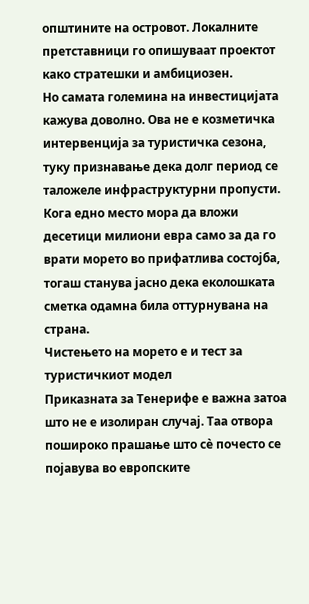општините на островот. Локалните претставници го опишуваат проектот како стратешки и амбициозен.
Но самата големина на инвестицијата кажува доволно. Ова не е козметичка интервенција за туристичка сезона, туку признавање дека долг период се таложеле инфраструктурни пропусти. Кога едно место мора да вложи десетици милиони евра само за да го врати морето во прифатлива состојба, тогаш станува јасно дека еколошката сметка одамна била оттурнувана на страна.
Чистењето на морето е и тест за туристичкиот модел
Приказната за Тенерифе е важна затоа што не е изолиран случај. Таа отвора пошироко прашање што сè почесто се појавува во европските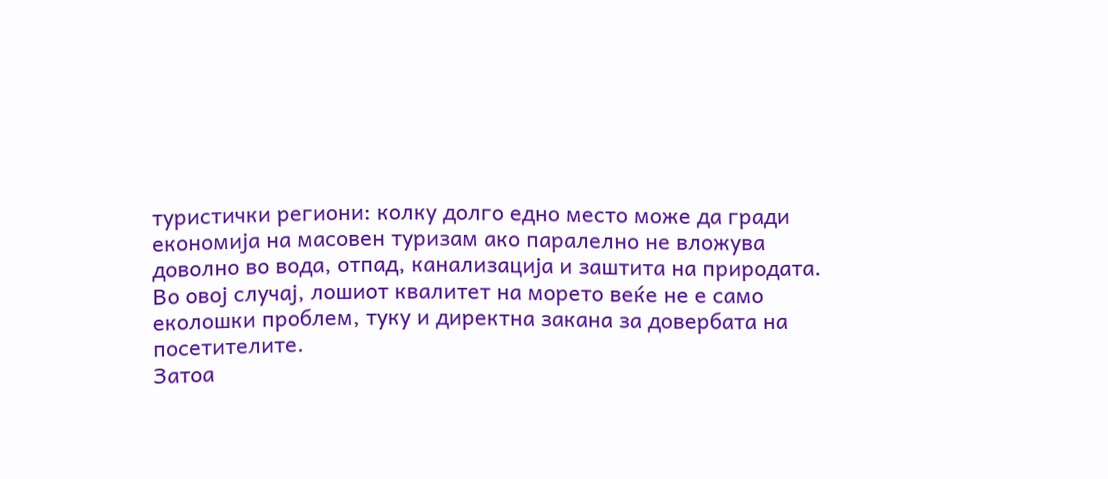туристички региони: колку долго едно место може да гради економија на масовен туризам ако паралелно не вложува доволно во вода, отпад, канализација и заштита на природата. Во овој случај, лошиот квалитет на морето веќе не е само еколошки проблем, туку и директна закана за довербата на посетителите.
Затоа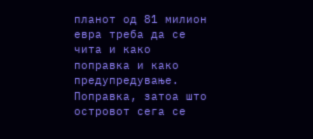планот од 81 милион евра треба да се чита и како поправка и како предупредување. Поправка, затоа што островот сега се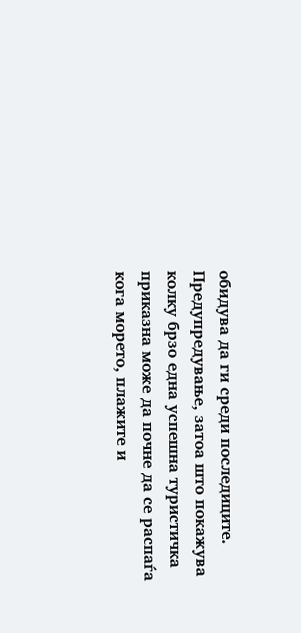обидува да ги среди последиците. Предупредување, затоа што покажува колку брзо една успешна туристичка приказна може да почне да се распаѓа кога морето, плажите и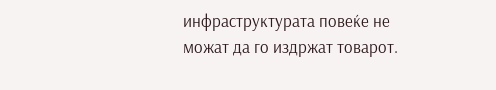инфраструктурата повеќе не можат да го издржат товарот.